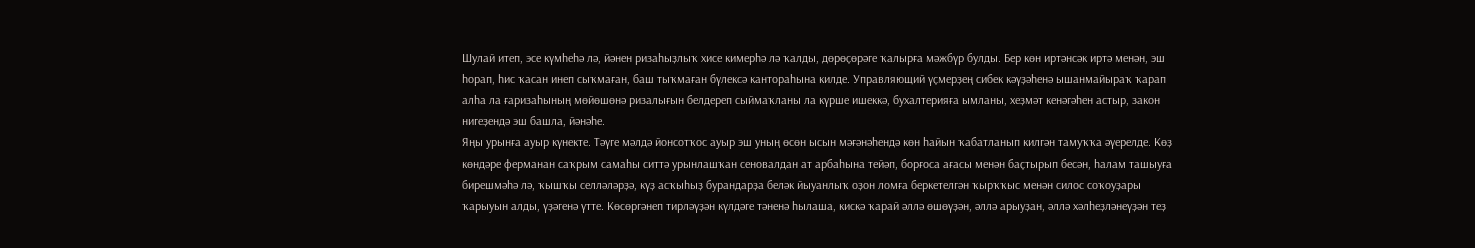Шулай итеп, эсе күмһеһә лә, йәнен ризаһыҙлыҡ хисе кимерһә лә ҡалды, дөрөҫөрәге ҡалырға мәжбүр булды. Бер көн иртәнсәк иртә менән, эш һорап, һис ҡасан инеп сыҡмаған, баш тыҡмаған бүлексә кантораһына килде. Управляющий үҫмерҙең сибек кәүҙәһенә ышанмайыраҡ ҡарап алһа ла ғаризаһының мөйөшөнә ризалығын белдереп сыймаҡланы ла күрше ишеккә, бухалтерияға ымланы, хеҙмәт кенәгәһен астыр, закон нигеҙендә эш башла, йәнәһе.
Яңы урынға ауыр күнекте. Тәүге мәлдә йонсотҡос ауыр эш уның өсөн ысын мәғәнәһендә көн һайын ҡабатланып килгән тамуҡҡа әүерелде. Көҙ көндәре ферманан саҡрым самаһы ситтә урынлашҡан сеновалдан ат арбаһына тейәп, борғоса ағасы менән баҫтырып бесән, һалам ташыуға бирешмәһә лә, ҡышҡы селләләрҙә, күҙ асҡыһыҙ бурандарҙа беләк йыуанлыҡ оҙон ломға беркетелгән ҡырҡҡыс менән силос соҡоуҙары ҡарыуын алды, үҙәгенә үтте. Көсөргәнеп тирләүҙән күлдәге тәненә һылаша, кискә ҡарай әллә өшөүҙән, әллә арыуҙан, әллә хәлһеҙләнеүҙән теҙ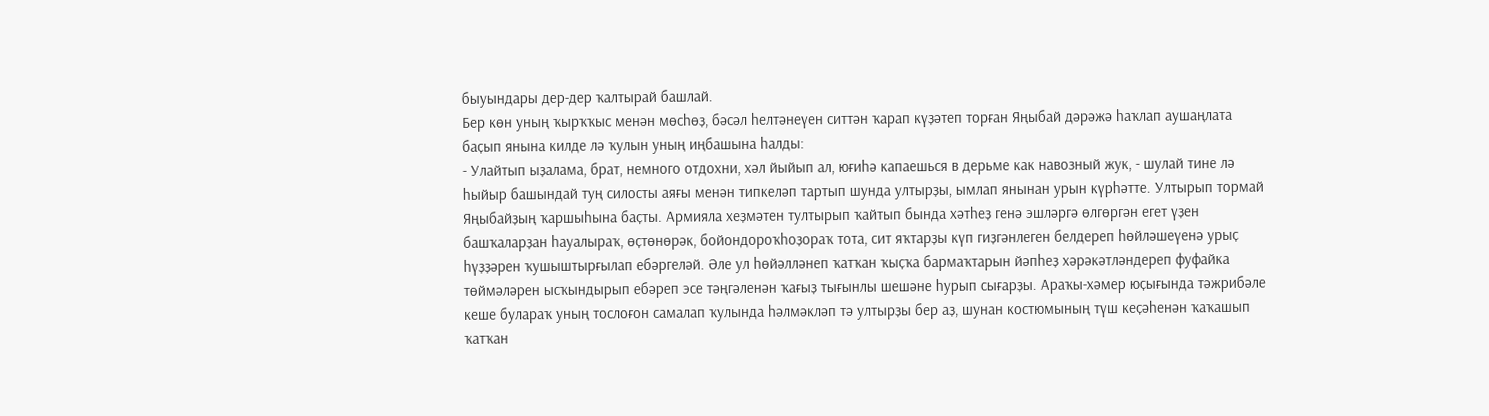быуындары дер-дер ҡалтырай башлай.
Бер көн уның ҡырҡҡыс менән мөсһөҙ, бәсәл һелтәнеүен ситтән ҡарап күҙәтеп торған Яңыбай дәрәжә һаҡлап аушаңлата баҫып янына килде лә ҡулын уның иңбашына һалды:
- Улайтып ыҙалама, брат, немного отдохни, хәл йыйып ал, юғиһә капаешься в дерьме как навозный жук, - шулай тине лә һыйыр башындай туң силосты аяғы менән типкеләп тартып шунда ултырҙы, ымлап янынан урын күрһәтте. Ултырып тормай Яңыбайҙың ҡаршыһына баҫты. Армияла хеҙмәтен тултырып ҡайтып бында хәтһеҙ генә эшләргә өлгөргән егет үҙен башҡаларҙан һауалыраҡ, өҫтөнөрәк, бойондороҡһоҙораҡ тота, сит яҡтарҙы күп гиҙгәнлеген белдереп һөйләшеүенә урыҫ һүҙҙәрен ҡушыштырғылап ебәргеләй. Әле ул һөйәлләнеп ҡатҡан ҡыҫҡа бармаҡтарын йәпһеҙ хәрәкәтләндереп фуфайка төймәләрен ысҡындырып ебәреп эсе тәңгәленән ҡағыҙ тығынлы шешәне һурып сығарҙы. Араҡы-хәмер юҫығында тәжрибәле кеше булараҡ уның тослоғон самалап ҡулында һәлмәкләп тә ултырҙы бер аҙ, шунан костюмының түш кеҫәһенән ҡаҡашып ҡатҡан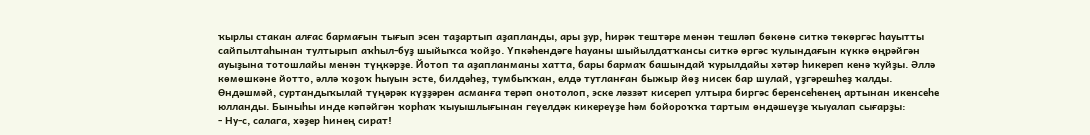ҡырлы стакан алғас бармағын тығып эсен таҙартып аҙапланды, ары ҙур, һирәк тештәре менән тешләп бөкөнө ситкә төкөргәс һауытты сайпылтаһынан тултырып аҡһыл-буҙ шыйыҡса ҡойҙо. Үпкәһендәге һауаны шыйылдатҡансы ситкә өргәс ҡулындағын күккә өңрәйгән ауыҙына тотошлайы менән түңкәрҙе. Йотоп та аҙапланманы хатта, бары бармаҡ башындай ҡурылдайы хәтәр һикереп кенә ҡуйҙы. Әллә көмөшкәне йотто, әллә ҡоҙоҡ һыуын эсте, билдәһеҙ, тумбыҡҡан, елдә тутланған быжыр йөҙ нисек бар шулай, үҙгәрешһеҙ ҡалды. Өндәшмәй, суртандыҡылай түңәрәк күҙҙәрен асманға терәп онотолоп, эске ләззәт кисереп ултыра биргәс беренсеһенең артынан икенсеһе юлланды. Быныһы инде кәпәйгән ҡорһаҡ ҡыуышлығынан геүелдәк кикереүҙе һәм бойороҡҡа тартым өндәшеүҙе ҡыуалап сығарҙы:
- Ну-с, салага, хәҙер һинең сират!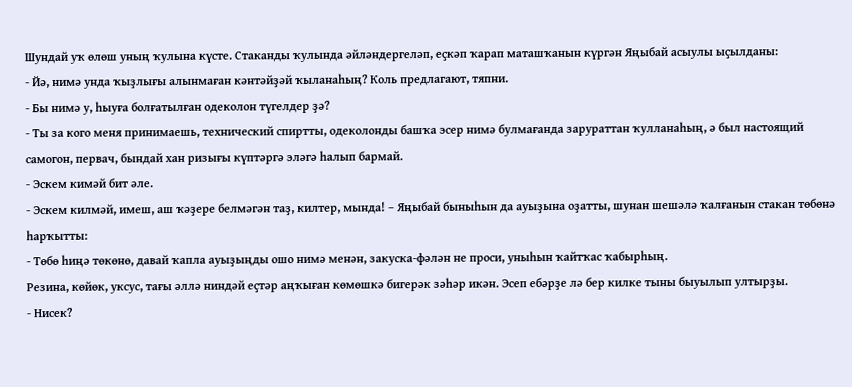Шундай уҡ өлөш уның ҡулына күсте. Стаканды ҡулында әйләндергеләп, еҫкәп ҡарап маташҡанын күргән Яңыбай асыулы ыҫылданы:
- Йә, нимә унда ҡыҙлығы алынмаған кәнтәйҙәй ҡыланаһың? Коль предлагают, тяпни.
- Бы нимә у, һыуға болғатылған одеколон түгелдер ҙә?
- Ты за кого меня принимаешь, технический спиртты, одеколонды башҡа эсер нимә булмағанда зарураттан ҡулланаһың, ә был настоящий самогон, первач, бындай хан ризығы күптәргә эләгә һалып бармай.
- Эскем кимәй бит әле.
- Эскем килмәй, имеш, аш ҡәҙере белмәгән таҙ, килтер, мында! – Яңыбай быныһын да ауыҙына оҙатты, шунан шешәлә ҡалғанын стакан төбөнә һарҡытты:
- Төбө һиңә төкөнө, давай ҡапла ауыҙыңды ошо нимә менән, закуска-фәлән не проси, уныһын ҡайтҡас ҡабырһың.
Резина, көйөк, уксус, тағы әллә ниндәй еҫтәр аңҡыған көмөшкә бигерәк зәһәр икән. Эсеп ебәрҙе лә бер килке тыны быуылып ултырҙы.
- Нисек?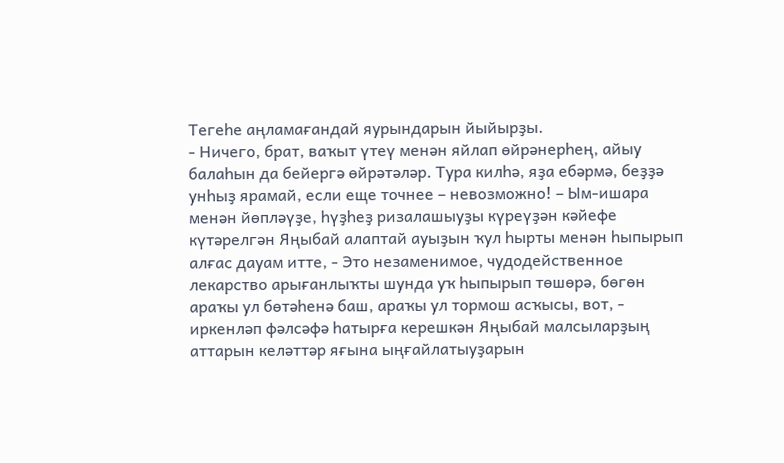Тегеһе аңламағандай яурындарын йыйырҙы.
- Ничего, брат, ваҡыт үтеү менән яйлап өйрәнерһең, айыу балаһын да бейергә өйрәтәләр. Тура килһә, яҙа ебәрмә, беҙҙә унһыҙ ярамай, если еще точнее – невозможно! – Ым-ишара менән йөпләүҙе, һүҙһеҙ ризалашыуҙы күреүҙән кәйефе күтәрелгән Яңыбай алаптай ауыҙын ҡул һырты менән һыпырып алғас дауам итте, - Это незаменимое, чудодейственное лекарство арығанлыҡты шунда уҡ һыпырып төшөрә, бөгөн араҡы ул бөтәһенә баш, араҡы ул тормош асҡысы, вот, - иркенләп фәлсәфә һатырға керешкән Яңыбай малсыларҙың аттарын келәттәр яғына ыңғайлатыуҙарын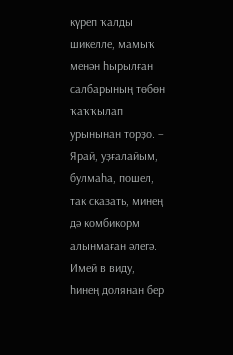күреп ҡалды шикелле, мамыҡ менән һырылған салбарының төбөн ҡаҡҡылап урынынан торҙо. – Ярай, уҙғалайым, булмаһа, пошел, так сказать, минең дә комбикорм алынмаған әлегә. Имей в виду, һинең долянан бер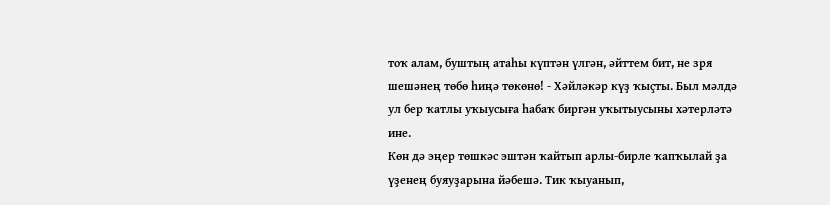тоҡ алам, буштың атаһы күптән үлгән, әйттем бит, не зря шешәнең төбө һиңә төкөнө! - Хәйләкәр күҙ ҡыҫты. Был мәлдә ул бер ҡатлы уҡыусыға һабаҡ биргән уҡытыусыны хәтерләтә ине.
Көн дә эңер төшкәс эштән ҡайтып арлы-бирле ҡапҡылай ҙа үҙенең буяуҙарына йәбешә. Тик ҡыуанып,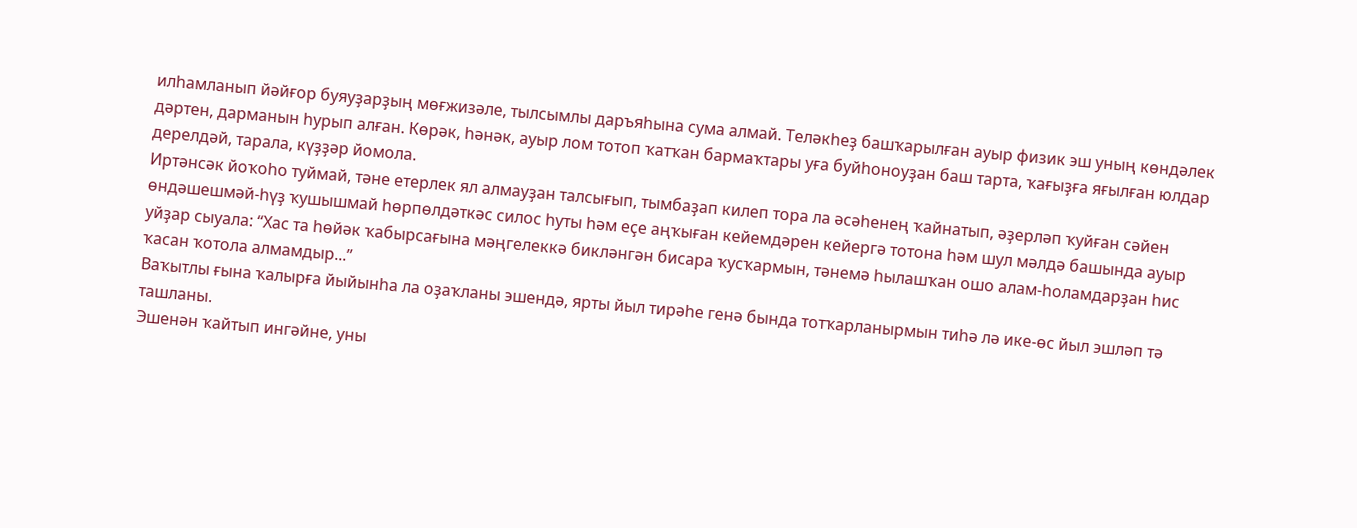илһамланып йәйғор буяуҙарҙың мөғжизәле, тылсымлы даръяһына сума алмай. Теләкһеҙ башҡарылған ауыр физик эш уның көндәлек дәртен, дарманын һурып алған. Көрәк, һәнәк, ауыр лом тотоп ҡатҡан бармаҡтары уға буйһоноуҙан баш тарта, ҡағыҙға яғылған юлдар дерелдәй, тарала, күҙҙәр йомола.
Иртәнсәк йоҡоһо туймай, тәне етерлек ял алмауҙан талсығып, тымбаҙап килеп тора ла әсәһенең ҡайнатып, әҙерләп ҡуйған сәйен өндәшешмәй-һүҙ ҡушышмай һөрпөлдәткәс силос һуты һәм еҫе аңҡыған кейемдәрен кейергә тотона һәм шул мәлдә башында ауыр уйҙар сыуала: “Хас та һөйәк ҡабырсағына мәңгелеккә бикләнгән бисара ҡусҡармын, тәнемә һылашҡан ошо алам-һоламдарҙан һис ҡасан ҡотола алмамдыр...”
Ваҡытлы ғына ҡалырға йыйынһа ла оҙаҡланы эшендә, ярты йыл тирәһе генә бында тотҡарланырмын тиһә лә ике-өс йыл эшләп тә ташланы.
Эшенән ҡайтып ингәйне, уны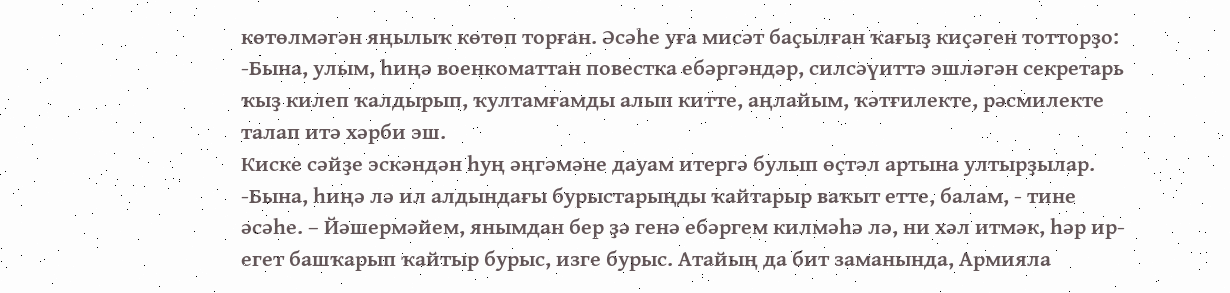көтөлмәгән яңылыҡ көтөп торған. Әсәһе уға мисәт баҫылған ҡағыҙ киҫәген тотторҙо:
-Бына, улым, һиңә военкоматтан повестка ебәргәндәр, силсәүиттә эшләгән секретарь ҡыҙ килеп ҡалдырып, ҡултамғамды алып китте, аңлайым, ҡәтғилекте, рәсмилекте талап итә хәрби эш.
Киске сәйҙе эскәндән һуң әңгәмәне дауам итергә булып өҫтәл артына ултырҙылар.
-Бына, һиңә лә ил алдындағы бурыстарыңды ҡайтарыр ваҡыт етте, балам, - тине әсәһе. – Йәшермәйем, янымдан бер ҙә генә ебәргем килмәһә лә, ни хәл итмәк, һәр ир-егет башҡарып ҡайтыр бурыс, изге бурыс. Атайың да бит заманында, Армияла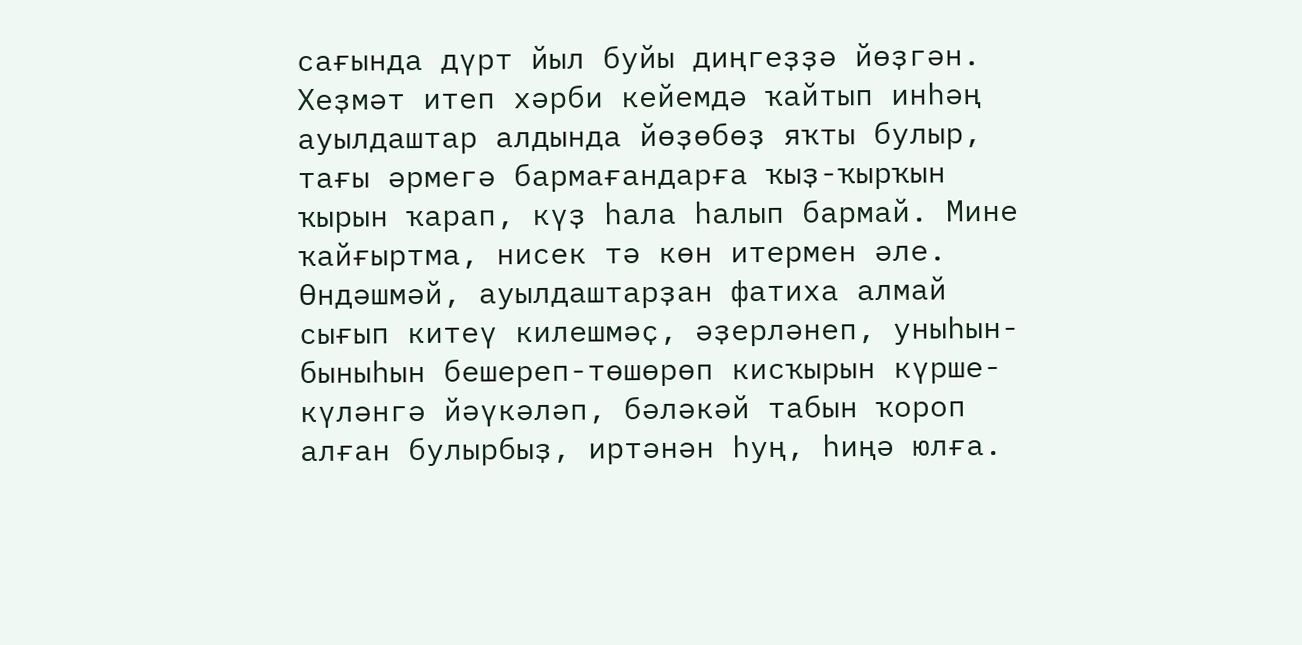сағында дүрт йыл буйы диңгеҙҙә йөҙгән. Хеҙмәт итеп хәрби кейемдә ҡайтып инһәң ауылдаштар алдында йөҙөбөҙ яҡты булыр, тағы әрмегә бармағандарға ҡыҙ-ҡырҡын ҡырын ҡарап, күҙ һала һалып бармай. Мине ҡайғыртма, нисек тә көн итермен әле. Өндәшмәй, ауылдаштарҙан фатиха алмай сығып китеү килешмәҫ, әҙерләнеп, уныһын-быныһын бешереп-төшөрөп кисҡырын күрше-күләнгә йәүкәләп, бәләкәй табын ҡороп алған булырбыҙ, иртәнән һуң, һиңә юлға.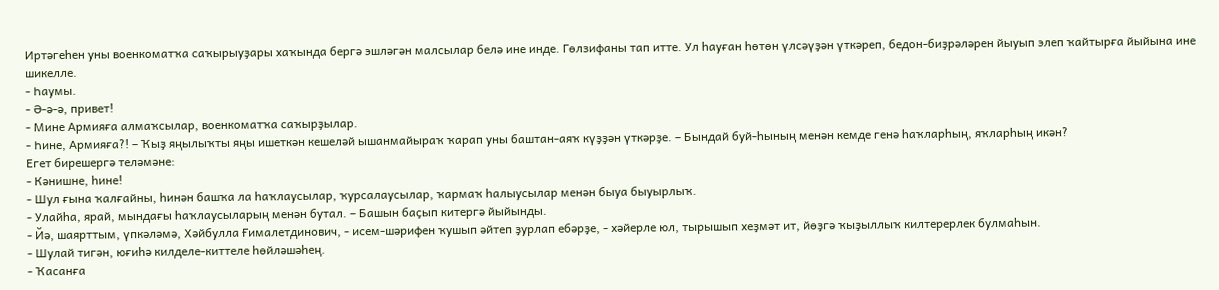Иртәгеһен уны военкоматҡа саҡырыуҙары хаҡында бергә эшләгән малсылар белә ине инде. Гөлзифаны тап итте. Ул һауған һөтөн үлсәүҙән үткәреп, бедон-биҙрәләрен йыуып элеп ҡайтырға йыйына ине шикелле.
- Һаумы.
- Ә-ә-ә, привет!
- Мине Армияға алмаҡсылар, военкоматҡа саҡырҙылар.
- Һине, Армияға?! – Ҡыҙ яңылыҡты яңы ишеткән кешеләй ышанмайыраҡ ҡарап уны баштан-аяҡ күҙҙән үткәрҙе. – Бындай буй-һының менән кемде генә һаҡларһың, яҡларһың икән?
Егет бирешергә теләмәне:
- Кәнишне, һине!
- Шул ғына ҡалғайны, һинән башҡа ла һаҡлаусылар, ҡурсалаусылар, ҡармаҡ һалыусылар менән быуа быуырлыҡ.
- Улайһа, ярай, мындағы һаҡлаусыларың менән бутал. – Башын баҫып китергә йыйынды.
- Йә, шаярттым, үпкәләмә, Хәйбулла Ғималетдинович, - исем-шәрифен ҡушып әйтеп ҙурлап ебәрҙе, - хәйерле юл, тырышып хеҙмәт ит, йөҙгә ҡыҙыллыҡ килтерерлек булмаһын.
- Шулай тигән, юғиһә килделе-киттеле һөйләшәһең.
- Ҡасанға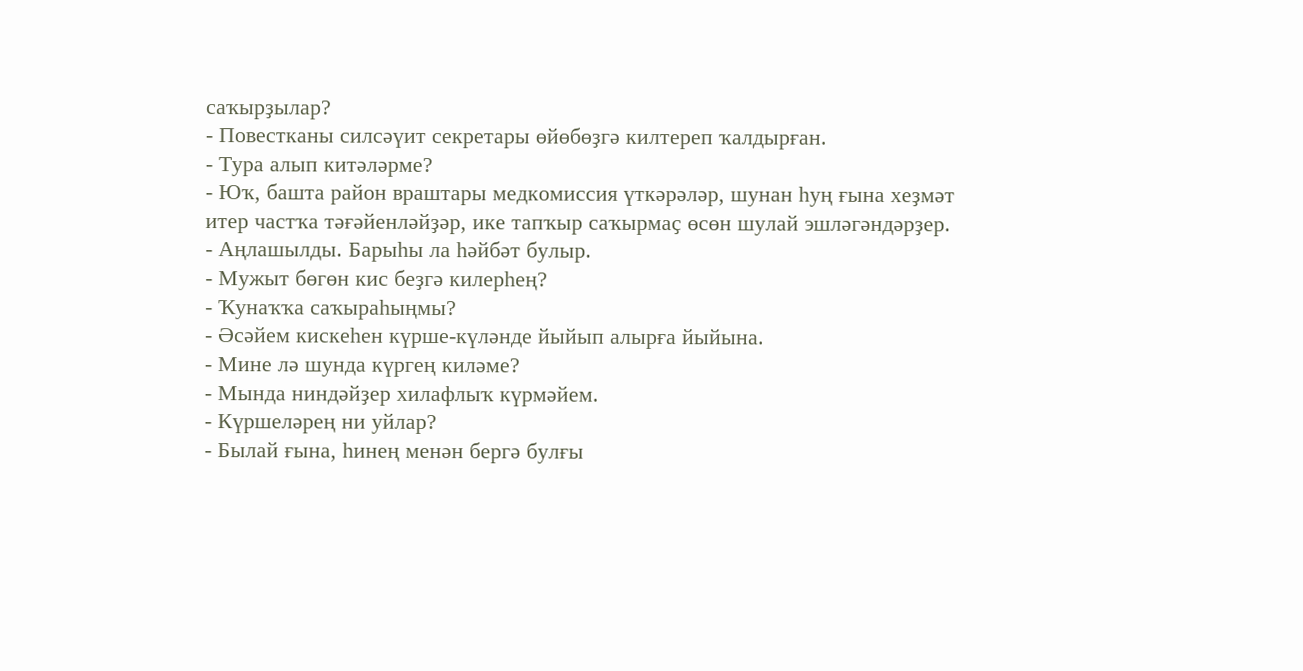саҡырҙылар?
- Повестканы силсәүит секретары өйөбөҙгә килтереп ҡалдырған.
- Тура алып китәләрме?
- Юҡ, башта район враштары медкомиссия үткәрәләр, шунан һуң ғына хеҙмәт итер частҡа тәғәйенләйҙәр, ике тапҡыр саҡырмаҫ өсөн шулай эшләгәндәрҙер.
- Аңлашылды. Барыһы ла һәйбәт булыр.
- Мужыт бөгөн кис беҙгә килерһең?
- Ҡунаҡҡа саҡыраһыңмы?
- Әсәйем кискеһен күрше-күләнде йыйып алырға йыйына.
- Мине лә шунда күргең киләме?
- Мында ниндәйҙер хилафлыҡ күрмәйем.
- Күршеләрең ни уйлар?
- Былай ғына, һинең менән бергә булғы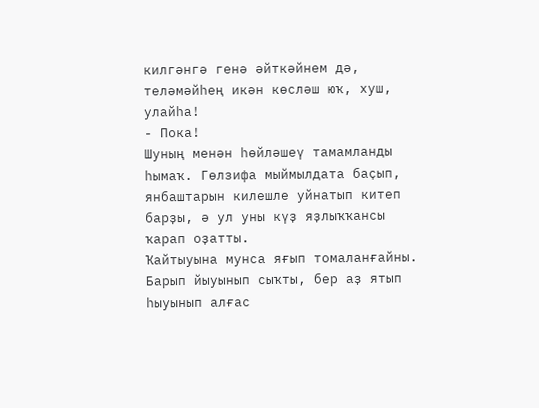килгәнгә генә әйткәйнем дә, теләмәйһең икән көсләш юҡ, хуш, улайһа!
- Пока!
Шуның менән һөйләшеү тамамланды һымаҡ. Гөлзифа мыймылдата баҫып, янбаштарын килешле уйнатып китеп барҙы, ә ул уны күҙ яҙлыҡҡансы ҡарап оҙатты.
Ҡайтыуына мунса яғып томаланғайны. Барып йыуынып сыҡты, бер аҙ ятып һыуынып алғас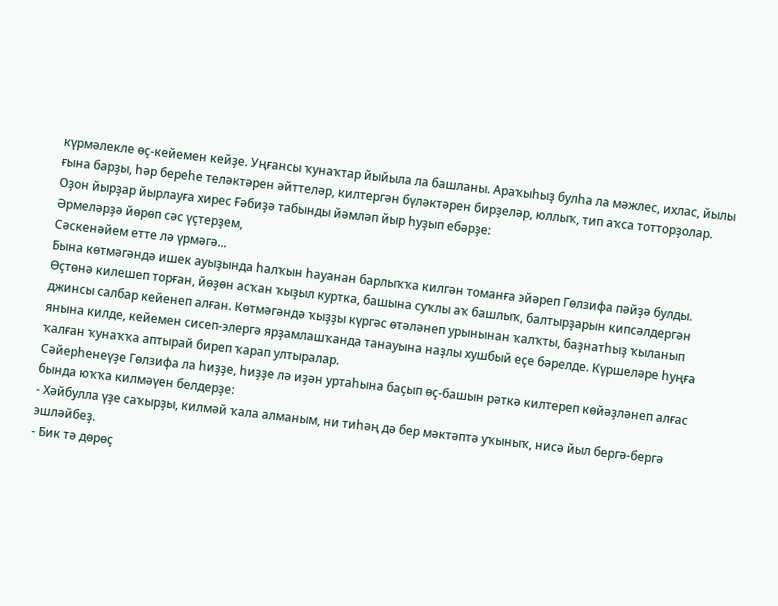күрмәлекле өҫ-кейемен кейҙе. Уңғансы ҡунаҡтар йыйыла ла башланы. Араҡыһыҙ булһа ла мәжлес, ихлас, йылы ғына барҙы, һәр береһе теләктәрен әйттеләр, килтергән бүләктәрен бирҙеләр, юллыҡ, тип аҡса тотторҙолар. Оҙон йырҙар йырлауға хирес Ғәбиҙә табынды йәмләп йыр һуҙып ебәрҙе:
Әрмеләрҙә йөрөп сәс үҫтерҙем,
Сәскенәйем етте лә үрмәгә...
Бына көтмәгәндә ишек ауыҙында һалҡын һауанан барлыҡҡа килгән томанға эйәреп Гөлзифа пәйҙә булды. Өҫтөнә килешеп торған, йөҙөн асҡан ҡыҙыл куртка, башына суҡлы аҡ башлыҡ, балтырҙарын кипсәлдергән джинсы салбар кейенеп алған. Көтмәгәндә ҡыҙҙы күргәс өтәләнеп урынынан ҡалҡты, баҙнатһыҙ ҡыланып янына килде, кейемен сисеп-элергә ярҙамлашҡанда танауына наҙлы хушбый еҫе бәрелде. Күршеләре һуңға ҡалған ҡунаҡҡа аптырай биреп ҡарап ултыралар.
Сәйерһенеүҙе Гөлзифа ла һиҙҙе, һиҙҙе лә иҙән уртаһына баҫып өҫ-башын рәткә килтереп көйәҙләнеп алғас бында юҡҡа килмәүен белдерҙе:
- Хәйбулла үҙе саҡырҙы, килмәй ҡала алманым, ни тиһәң дә бер мәктәптә уҡыныҡ, нисә йыл бергә-бергә эшләйбеҙ.
- Бик тә дөрөҫ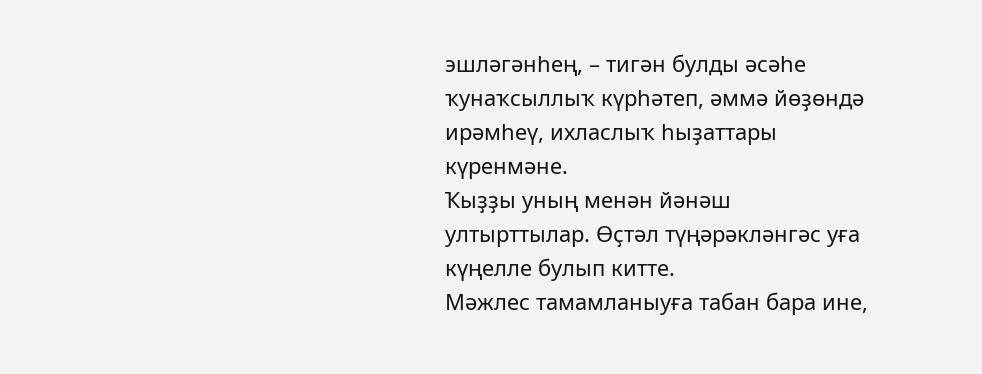эшләгәнһең, – тигән булды әсәһе ҡунаҡсыллыҡ күрһәтеп, әммә йөҙөндә ирәмһеү, ихласлыҡ һыҙаттары күренмәне.
Ҡыҙҙы уның менән йәнәш ултырттылар. Өҫтәл түңәрәкләнгәс уға күңелле булып китте.
Мәжлес тамамланыуға табан бара ине,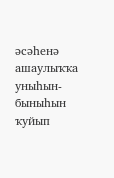әсәһенә ашаулыҡҡа уныһын-быныһын ҡуйып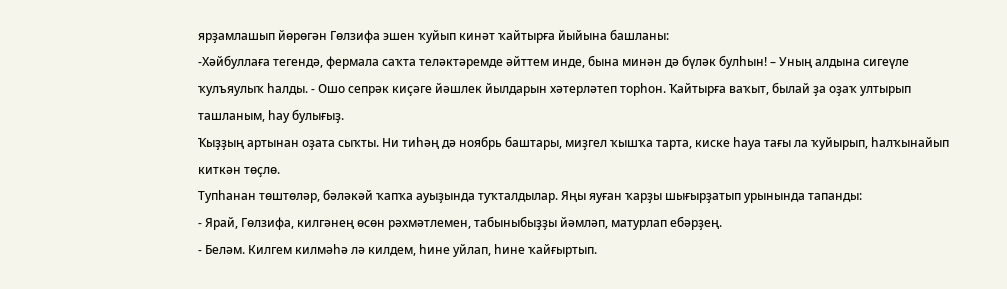ярҙамлашып йөрөгән Гөлзифа эшен ҡуйып кинәт ҡайтырға йыйына башланы:
-Хәйбуллаға тегендә, фермала саҡта теләктәремде әйттем инде, бына минән дә бүләк булһын! – Уның алдына сигеүле ҡулъяулыҡ һалды. - Ошо сепрәк киҫәге йәшлек йылдарын хәтерләтеп торһон. Ҡайтырға ваҡыт, былай ҙа оҙаҡ ултырып ташланым, һау булығыҙ.
Ҡыҙҙың артынан оҙата сыҡты. Ни тиһәң дә ноябрь баштары, миҙгел ҡышҡа тарта, киске һауа тағы ла ҡуйырып, һалҡынайып киткән төҫлө.
Тупһанан төштөләр, бәләкәй ҡапҡа ауыҙында туҡталдылар. Яңы яуған ҡарҙы шығырҙатып урынында тапанды:
- Ярай, Гөлзифа, килгәнең өсөн рәхмәтлемен, табыныбыҙҙы йәмләп, матурлап ебәрҙең.
- Беләм. Килгем килмәһә лә килдем, һине уйлап, һине ҡайғыртып.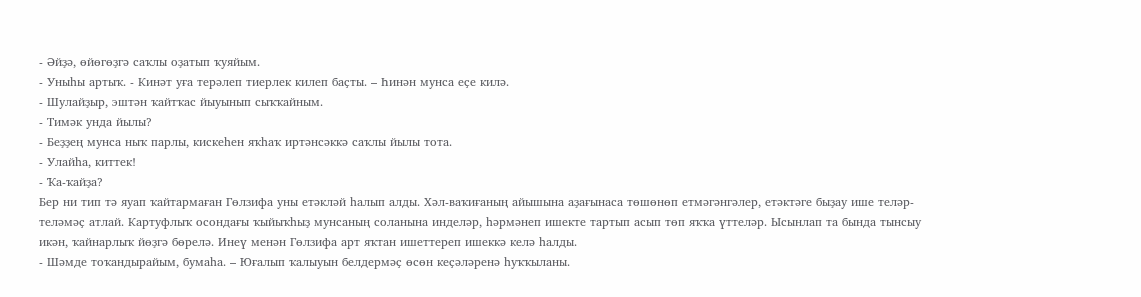- Әйҙә, өйөгөҙгә саҡлы оҙатып ҡуяйым.
- Уныһы артыҡ. - Кинәт уға терәлеп тиерлек килеп баҫты. – Һинән мунса еҫе килә.
- Шулайҙыр, эштән ҡайтҡас йыуынып сыҡҡайным.
- Тимәк унда йылы?
- Беҙҙең мунса ныҡ парлы, кискеһен яҡһаҡ иртәнсәккә саҡлы йылы тота.
- Улайһа, киттек!
- Ҡа-ҡайҙа?
Бер ни тип тә яуап ҡайтармаған Гөлзифа уны етәкләй һалып алды. Хәл-ваҡиғаның айышына аҙағынаса төшөнөп етмәгәнгәлер, етәктәге быҙау ише теләр-теләмәҫ атлай. Картуфлыҡ осондағы ҡыйыҡһыҙ мунсаның соланына инделәр, һәрмәнеп ишекте тартып асып төп яҡҡа үттеләр. Ысынлап та бында тынсыу икән, ҡайнарлыҡ йөҙгә бөрелә. Инеү менән Гөлзифа арт яҡтан ишеттереп ишеккә келә һалды.
- Шәмде тоҡандырайым, бумаһа. – Юғалып ҡалыуын белдермәҫ өсөн кеҫәләренә һуҡҡыланы.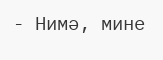- Нимә, мине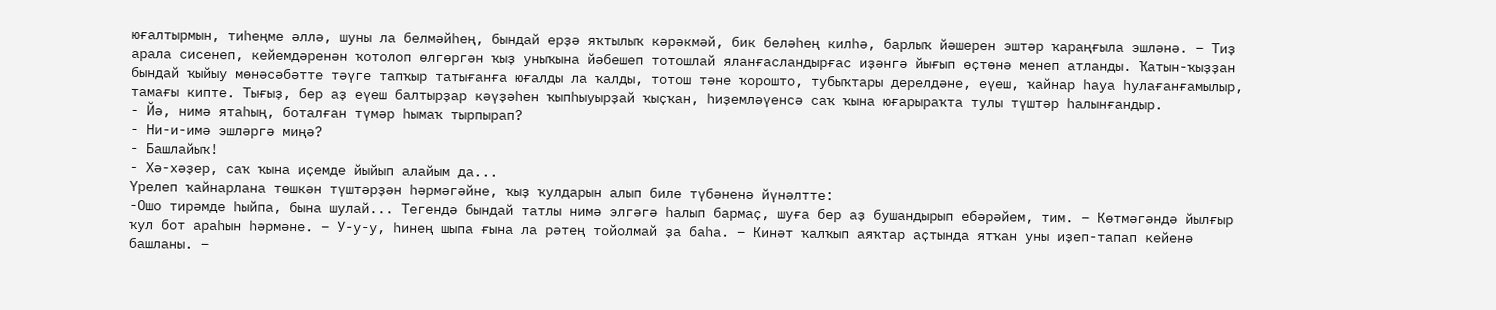юғалтырмын, тиһеңме әллә, шуны ла белмәйһең, бындай ерҙә яҡтылыҡ кәрәкмәй, бик беләһең килһә, барлыҡ йәшерен эштәр ҡараңғыла эшләнә. – Тиҙ арала сисенеп, кейемдәренән ҡотолоп өлгөргән ҡыҙ уныҡына йәбешеп тотошлай яланғасландырғас иҙәнгә йығып өҫтөнә менеп атланды. Ҡатын-ҡыҙҙан бындай ҡыйыу мөнәсәбәтте тәүге тапҡыр татығанға юғалды ла ҡалды, тотош тәне ҡорошто, тубыҡтары дерелдәне, еүеш, ҡайнар һауа һулағанғамылыр, тамағы кипте. Тығыҙ, бер аҙ еүеш балтырҙар кәүҙәһен ҡыпһыуырҙай ҡыҫҡан, һиҙемләүенсә саҡ ҡына юғарыраҡта тулы түштәр һалынғандыр.
- Йә, нимә ятаһың, боталған түмәр һымаҡ тырпырап?
- Ни-и-имә эшләргә миңә?
- Башлайыҡ!
- Хә-хәҙер, саҡ ҡына иҫемде йыйып алайым да...
Үрелеп ҡайнарлана төшкән түштәрҙән һәрмәгәйне, ҡыҙ ҡулдарын алып биле түбәненә йүнәлтте:
-Ошо тирәмде һыйпа, бына шулай... Тегендә бындай татлы нимә элгәгә һалып бармаҫ, шуға бер аҙ бушандырып ебәрәйем, тим. – Көтмәгәндә йылғыр ҡул бот араһын һәрмәне. – У-у-у, һинең шыпа ғына ла рәтең тойолмай ҙа баһа. – Кинәт ҡалҡып аяҡтар аҫтында ятҡан уны иҙеп-тапап кейенә башланы. –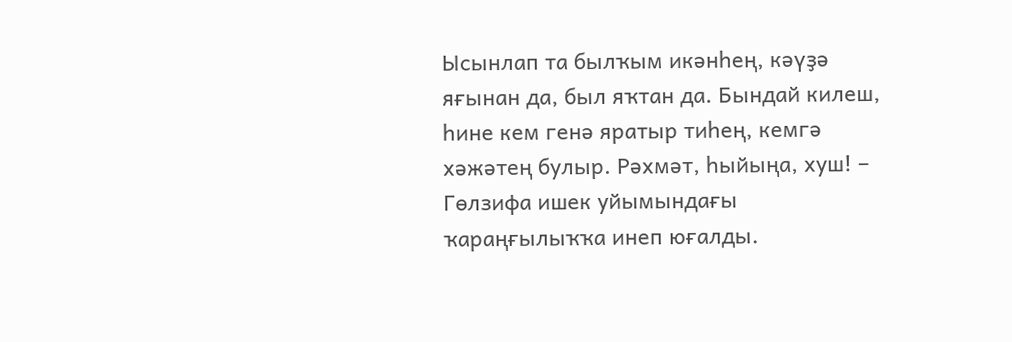Ысынлап та былҡым икәнһең, кәүҙә яғынан да, был яҡтан да. Бындай килеш, һине кем генә яратыр тиһең, кемгә хәжәтең булыр. Рәхмәт, һыйыңа, хуш! – Гөлзифа ишек уйымындағы ҡараңғылыҡҡа инеп юғалды.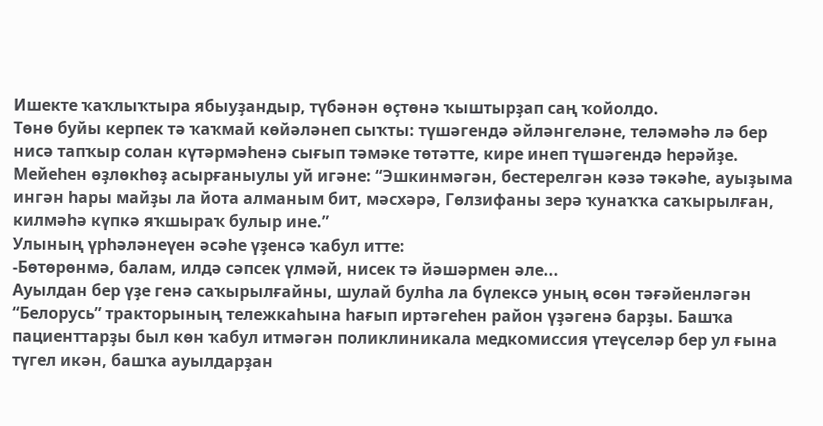Ишекте ҡаҡлыҡтыра ябыуҙандыр, түбәнән өҫтөнә ҡыштырҙап саң ҡойолдо.
Төнө буйы керпек тә ҡаҡмай көйәләнеп сыҡты: түшәгендә әйләнгеләне, теләмәһә лә бер нисә тапҡыр солан күтәрмәһенә сығып тәмәке төтәтте, кире инеп түшәгендә һерәйҙе. Мейеһен өҙлөкһөҙ асырғаныулы уй игәне: “Эшкинмәгән, бестерелгән кәзә тәкәһе, ауыҙыма ингән һары майҙы ла йота алманым бит, мәсхәрә, Гөлзифаны зерә ҡунаҡҡа саҡырылған, килмәһә күпкә яҡшыраҡ булыр ине.”
Улының үрһәләнеүен әсәһе үҙенсә ҡабул итте:
-Бөтөрөнмә, балам, илдә сәпсек үлмәй, нисек тә йәшәрмен әле...
Ауылдан бер үҙе генә саҡырылғайны, шулай булһа ла бүлексә уның өсөн тәғәйенләгән “Белорусь” тракторының тележкаһына һағып иртәгеһен район үҙәгенә барҙы. Башҡа пациенттарҙы был көн ҡабул итмәгән поликлиникала медкомиссия үтеүселәр бер ул ғына түгел икән, башҡа ауылдарҙан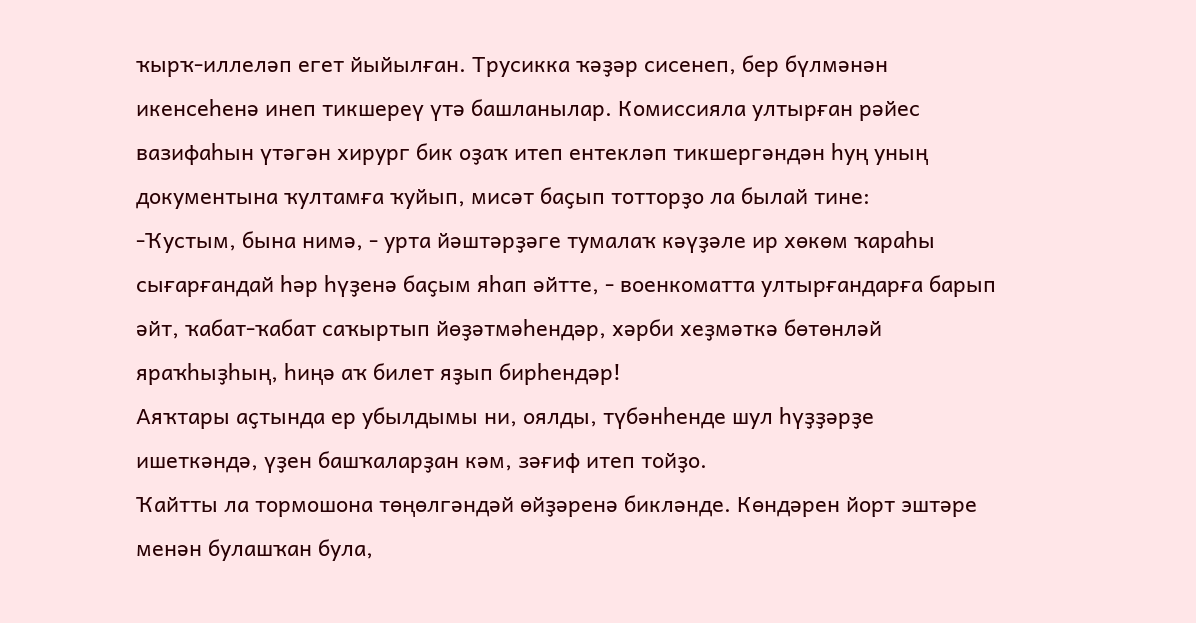ҡырҡ-иллеләп егет йыйылған. Трусикка ҡәҙәр сисенеп, бер бүлмәнән икенсеһенә инеп тикшереү үтә башланылар. Комиссияла ултырған рәйес вазифаһын үтәгән хирург бик оҙаҡ итеп ентекләп тикшергәндән һуң уның документына ҡултамға ҡуйып, мисәт баҫып тотторҙо ла былай тине:
-Ҡустым, бына нимә, - урта йәштәрҙәге тумалаҡ кәүҙәле ир хөкөм ҡараһы сығарғандай һәр һүҙенә баҫым яһап әйтте, - военкоматта ултырғандарға барып әйт, ҡабат-ҡабат саҡыртып йөҙәтмәһендәр, хәрби хеҙмәткә бөтөнләй яраҡһыҙһың, һиңә аҡ билет яҙып бирһендәр!
Аяҡтары аҫтында ер убылдымы ни, оялды, түбәнһенде шул һүҙҙәрҙе ишеткәндә, үҙен башҡаларҙан кәм, зәғиф итеп тойҙо.
Ҡайтты ла тормошона төңөлгәндәй өйҙәренә бикләнде. Көндәрен йорт эштәре менән булашҡан була,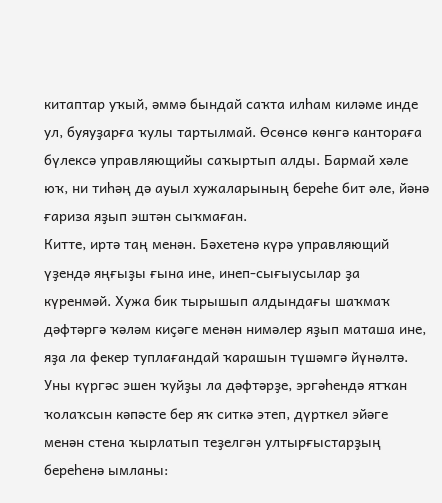китаптар уҡый, әммә бындай саҡта илһам киләме инде ул, буяуҙарға ҡулы тартылмай. Өсөнсө көнгә кантораға бүлексә управляющийы саҡыртып алды. Бармай хәле юҡ, ни тиһәң дә ауыл хужаларының береһе бит әле, йәнә ғариза яҙып эштән сыҡмаған.
Китте, иртә таң менән. Бәхетенә күрә управляющий үҙендә яңғыҙы ғына ине, инеп-сығыусылар ҙа күренмәй. Хужа бик тырышып алдындағы шаҡмаҡ дәфтәргә ҡәләм киҫәге менән нимәлер яҙып маташа ине, яҙа ла фекер туплағандай ҡарашын түшәмгә йүнәлтә. Уны күргәс эшен ҡуйҙы ла дәфтәрҙе, эргәһендә ятҡан ҡолаҡсын кәпәсте бер яҡ ситкә этеп, дүрткел эйәге менән стена ҡырлатып теҙелгән ултырғыстарҙың береһенә ымланы: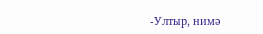-Ултыр, нимә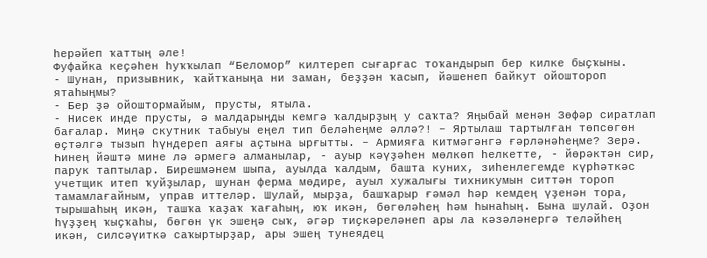һерәйеп ҡаттың әле!
Фуфайка кеҫәһен һуҡҡылап “Беломор” килтереп сығарғас тоҡандырып бер килке быҫҡыны.
- Шунан, призывник, ҡайтҡаныңа ни заман, беҙҙән ҡасып, йәшенеп байкут ойоштороп ятаһыңмы?
- Бер ҙә ойоштормайым, прусты, ятыла.
- Нисек инде прусты, ә малдарыңды кемгә ҡалдырҙың у саҡта? Яңыбай менән Зөфәр сиратлап бағалар. Миңә скутник табыуы еңел тип беләһеңме әллә?! – Яртылаш тартылған төпсөгөн өҫтәлгә тызып һүндереп аяғы аҫтына ырғытты. – Армияға китмәгәнгә ғәрләнәһеңме? Зерә. Һинең йәштә мине лә әрмегә алманылар, - ауыр кәүҙәһен мөлкөп һелкетте, - йөрәктән сир, парук таптылар. Бирешмәнем шыпа, ауылда ҡалдым, башта куних, зиһенлегемде күрһәткәс учетщик итеп ҡуйҙылар, шунан ферма мөдире, ауыл хужалығы тихникумын ситтән тороп тамамлағайным, управ иттеләр. Шулай, мырҙа, башҡарыр ғәмәл һәр кемдең үҙенән тора, тырышаһың икән, ташҡа ҡаҙаҡ ҡағаһың, юҡ икән, бөгөләһең һәм һынаһың. Бына шулай. Оҙон һүҙҙең ҡыҫҡаһы, бөгөн үк эшеңә сыҡ, әгәр тиҫкәреләнеп ары ла кәзәләнергә теләйһең икән, силсәүиткә саҡыртырҙар, ары эшең тунеядец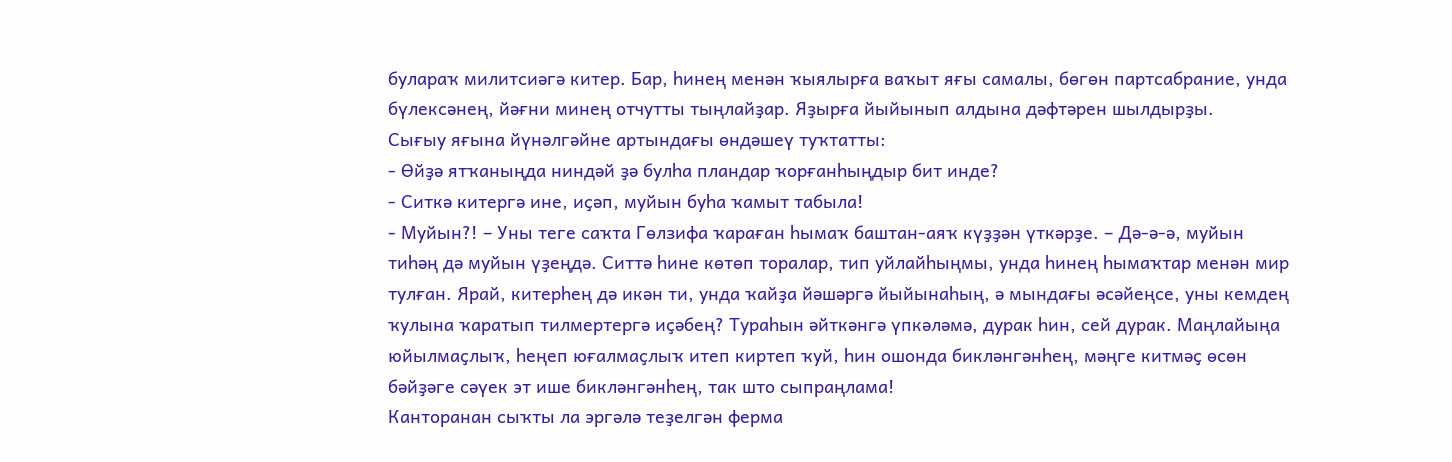булараҡ милитсиәгә китер. Бар, һинең менән ҡыялырға ваҡыт яғы самалы, бөгөн партсабрание, унда бүлексәнең, йәғни минең отчутты тыңлайҙар. Яҙырға йыйынып алдына дәфтәрен шылдырҙы.
Сығыу яғына йүнәлгәйне артындағы өндәшеү туҡтатты:
- Өйҙә ятҡаныңда ниндәй ҙә булһа пландар ҡорғанһыңдыр бит инде?
- Ситкә китергә ине, иҫәп, муйын буһа ҡамыт табыла!
- Муйын?! – Уны теге саҡта Гөлзифа ҡараған һымаҡ баштан-аяҡ күҙҙән үткәрҙе. – Дә-ә-ә, муйын тиһәң дә муйын үҙеңдә. Ситтә һине көтөп торалар, тип уйлайһыңмы, унда һинең һымаҡтар менән мир тулған. Ярай, китерһең дә икән ти, унда ҡайҙа йәшәргә йыйынаһың, ә мындағы әсәйеңсе, уны кемдең ҡулына ҡаратып тилмертергә иҫәбең? Тураһын әйткәнгә үпкәләмә, дурак һин, сей дурак. Маңлайыңа юйылмаҫлыҡ, һеңеп юғалмаҫлыҡ итеп киртеп ҡуй, һин ошонда бикләнгәнһең, мәңге китмәҫ өсөн бәйҙәге сәүек эт ише бикләнгәнһең, так што сыпраңлама!
Канторанан сыҡты ла эргәлә теҙелгән ферма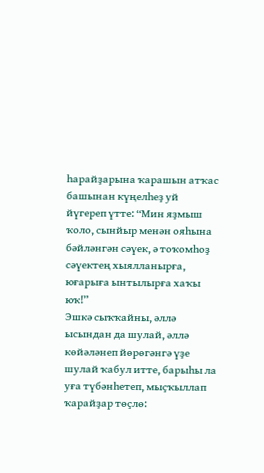һарайҙарына ҡарашын атҡас башынан күңелһеҙ уй йүгереп үтте: “Мин яҙмыш ҡоло, сынйыр менән ояһына бәйләнгән сәүек, ә тоҡомһоҙ сәүектең хыялланырға, юғарыға ынтылырға хаҡы юҡ!”
Эшкә сыҡҡайны, әллә ысындан да шулай, әллә көйәләнеп йөрөгәнгә үҙе шулай ҡабул итте, барыһы ла уға түбәнһетеп, мыҫҡыллап ҡарайҙар төҫлө: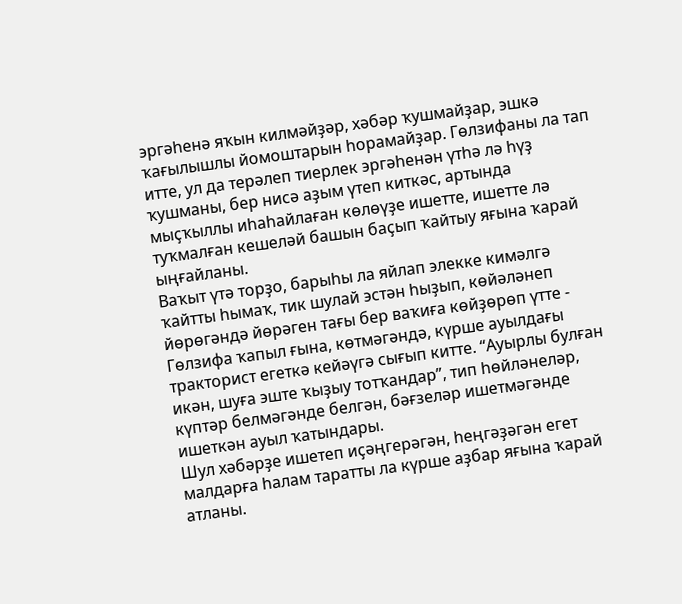эргәһенә яҡын килмәйҙәр, хәбәр ҡушмайҙар, эшкә ҡағылышлы йомоштарын һорамайҙар. Гөлзифаны ла тап итте, ул да терәлеп тиерлек эргәһенән үтһә лә һүҙ ҡушманы, бер нисә аҙым үтеп киткәс, артында мыҫҡыллы иһаһайлаған көлөүҙе ишетте, ишетте лә туҡмалған кешеләй башын баҫып ҡайтыу яғына ҡарай ыңғайланы.
Ваҡыт үтә торҙо, барыһы ла яйлап элекке кимәлгә ҡайтты һымаҡ, тик шулай эстән һыҙып, көйәләнеп йөрөгәндә йөрәген тағы бер ваҡиға көйҙөрөп үтте - Гөлзифа ҡапыл ғына, көтмәгәндә, күрше ауылдағы тракторист егеткә кейәүгә сығып китте. “Ауырлы булған икән, шуға эште ҡыҙыу тотҡандар”, тип һөйләнеләр, күптәр белмәгәнде белгән, бәғзеләр ишетмәгәнде ишеткән ауыл ҡатындары.
Шул хәбәрҙе ишетеп иҫәңгерәгән, һеңгәҙәгән егет малдарға һалам таратты ла күрше аҙбар яғына ҡарай атланы.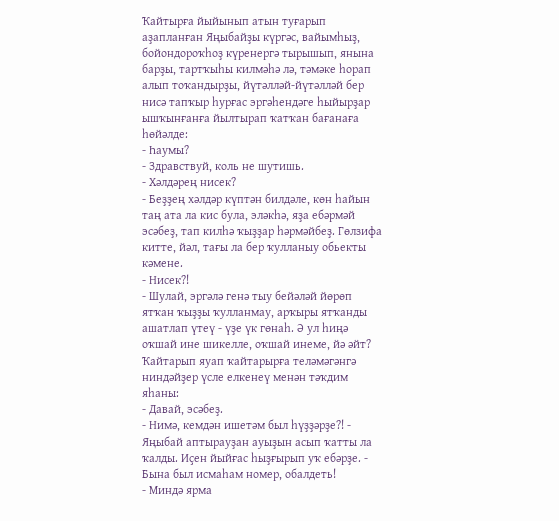Ҡайтырға йыйынып атын туғарып аҙапланған Яңыбайҙы күргәс, вайымһыҙ, бойондороҡһоҙ күренергә тырышып, янына барҙы, тартҡыһы килмәһә лә, тәмәке һорап алып тоҡандырҙы, йүтәлләй-йүтәлләй бер нисә тапҡыр һурғас эргәһендәге һыйырҙар ышҡынғанға йылтырап ҡатҡан бағанаға һөйәлде:
- Һаумы?
- Здравствуй, коль не шутишь.
- Хәлдәрең нисек?
- Беҙҙең хәлдәр күптән билдәле, көн һайын таң ата ла кис була, эләкһә, яҙа ебәрмәй эсәбеҙ, тап килһә ҡыҙҙар һәрмәйбеҙ. Гөлзифа китте, йәл, тағы ла бер ҡулланыу обьекты кәмене.
- Нисек?!
- Шулай, эргәлә генә тыу бейәләй йөрөп ятҡан ҡыҙҙы ҡулланмау, арҡыры ятҡанды ашатлап үтеү - үҙе үк гөнаһ. Ә ул һиңә оҡшай ине шикелле, оҡшай инеме, йә әйт?
Ҡайтарып яуап ҡайтарырға теләмәгәнгә ниндәйҙер үсле елкенеү менән тәҡдим яһаны:
- Давай, эсәбеҙ.
- Нимә, кемдән ишетәм был һүҙҙәрҙе?! - Яңыбай аптырауҙан ауыҙын асып ҡатты ла ҡалды. Иҫен йыйғас һыҙғырып уҡ ебәрҙе. - Бына был исмаһам номер, обалдеть!
- Миндә ярма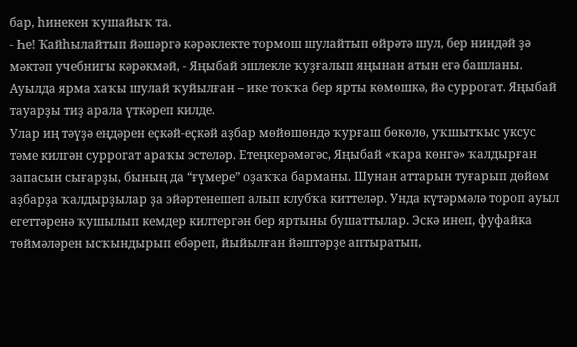бар, һинекен ҡушайыҡ та.
- Һе! Ҡайһылайтып йәшәргә кәрәклекте тормош шулайтып өйрәтә шул, бер ниндәй ҙә мәктәп учебнигы кәрәкмәй, - Яңыбай эшлекле ҡуҙғалып яңынан атын егә башланы.
Ауылда ярма хаҡы шулай ҡуйылған – ике тоҡҡа бер ярты көмөшкә, йә суррогат. Яңыбай тауарҙы тиҙ арала үткәреп килде.
Улар иң тәүҙә еңдәрен еҫкәй-еҫкәй аҙбар мөйөшөндә ҡурғаш бөкөлө, уҡшытҡыс уксус тәме килгән суррогат араҡы эстеләр. Етеңкерәмәгәс, Яңыбай «ҡара көнгә» ҡалдырған запасын сығарҙы, бының да “ғүмере” оҙаҡҡа барманы. Шунан аттарын туғарып дөйөм аҙбарҙа ҡалдырҙылар ҙа эйәртенешеп алып клубҡа киттеләр. Унда күтәрмәлә тороп ауыл егеттәренә ҡушылып кемдер килтергән бер яртыны бушаттылар. Эскә инеп, фуфайка төймәләрен ысҡындырып ебәреп, йыйылған йәштәрҙе аптыратып,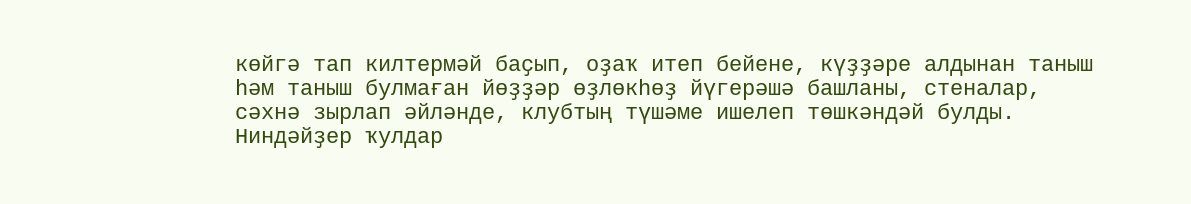көйгә тап килтермәй баҫып, оҙаҡ итеп бейене, күҙҙәре алдынан таныш һәм таныш булмаған йөҙҙәр өҙлөкһөҙ йүгерәшә башланы, стеналар, сәхнә зырлап әйләнде, клубтың түшәме ишелеп төшкәндәй булды. Ниндәйҙер ҡулдар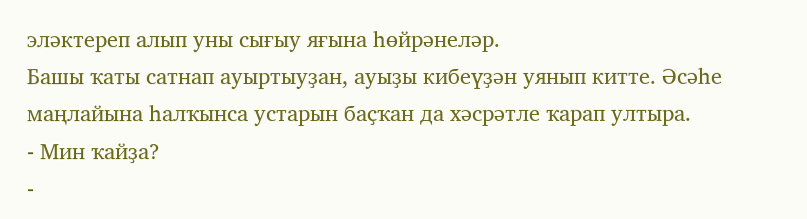эләктереп алып уны сығыу яғына һөйрәнеләр.
Башы ҡаты сатнап ауыртыуҙан, ауыҙы кибеүҙән уянып китте. Әсәһе маңлайына һалҡынса устарын баҫҡан да хәсрәтле ҡарап ултыра.
- Мин ҡайҙа?
-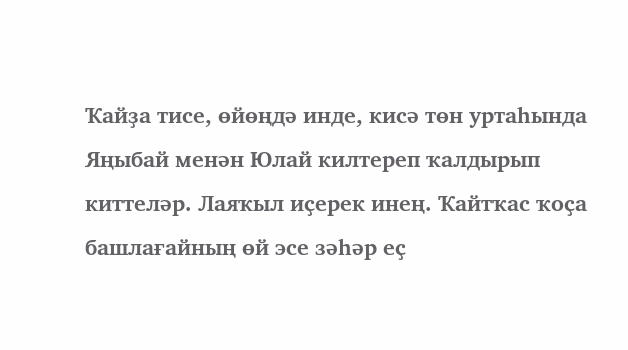Ҡайҙа тисе, өйөңдә инде, кисә төн уртаһында Яңыбай менән Юлай килтереп ҡалдырып киттеләр. Лаяҡыл иҫерек инең. Ҡайтҡас ҡоҫа башлағайның өй эсе зәһәр еҫ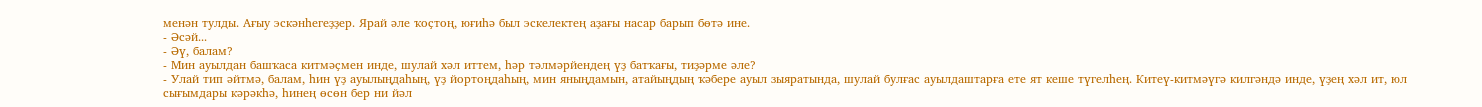менән тулды. Ағыу эскәнһегеҙҙер. Ярай әле ҡоҫтоң, юғиһә был эскелектең аҙағы насар барып бөтә ине.
- Әсәй...
- Әү, балам?
- Мин ауылдан башҡаса китмәҫмен инде, шулай хәл иттем, һәр тәлмәрйендең үҙ батҡағы, тиҙәрме әле?
- Улай тип әйтмә, балам, һин үҙ ауылыңдаһың, үҙ йортоңдаһың, мин яныңдамын, атайыңдың ҡәбере ауыл зыяратында, шулай булғас ауылдаштарға ете ят кеше түгелһең. Китеү-китмәүгә килгәндә инде, үҙең хәл ит, юл сығымдары кәрәкһә, һинең өсөн бер ни йәл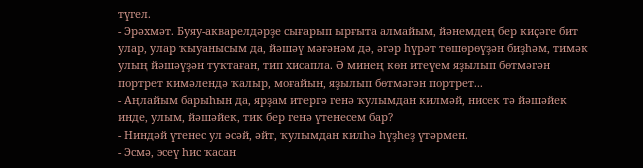түгел.
- Эрәхмәт. Буяу-акварелдәрҙе сығарып ырғыта алмайым, йәнемдең бер киҫәге бит улар, улар ҡыуанысым да, йәшәү мәғәнәм дә, әгәр һүрәт төшөрөүҙән биҙһәм, тимәк улың йәшәүҙән туҡтаған, тип хисапла. Ә минең көн итеүем яҙылып бөтмәгән портрет кимәлендә ҡалыр, моғайын, яҙылып бөтмәгән портрет...
- Аңлайым барыһын да, ярҙам итергә генә ҡулымдан килмәй, нисек тә йәшәйек инде, улым, йәшәйек, тик бер генә үтенесем бар?
- Ниндәй үтенес ул әсәй, әйт, ҡулымдан килһә һүҙһеҙ үтәрмен.
- Эсмә, эсеү һис ҡасан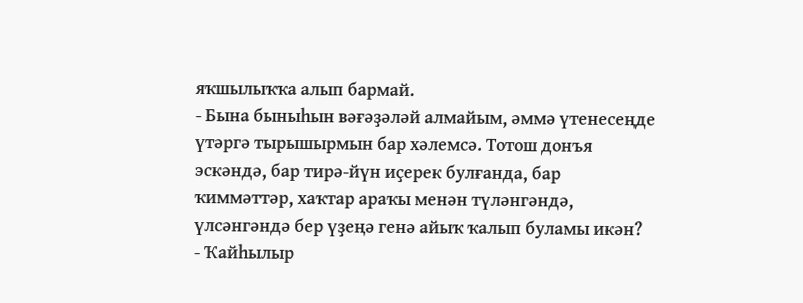яҡшылыҡҡа алып бармай.
- Бына быныһын вәғәҙәләй алмайым, әммә үтенесеңде үтәргә тырышырмын бар хәлемсә. Тотош донъя эскәндә, бар тирә-йүн иҫерек булғанда, бар ҡиммәттәр, хаҡтар араҡы менән түләнгәндә, үлсәнгәндә бер үҙеңә генә айыҡ ҡалып буламы икән?
- Ҡайһылыр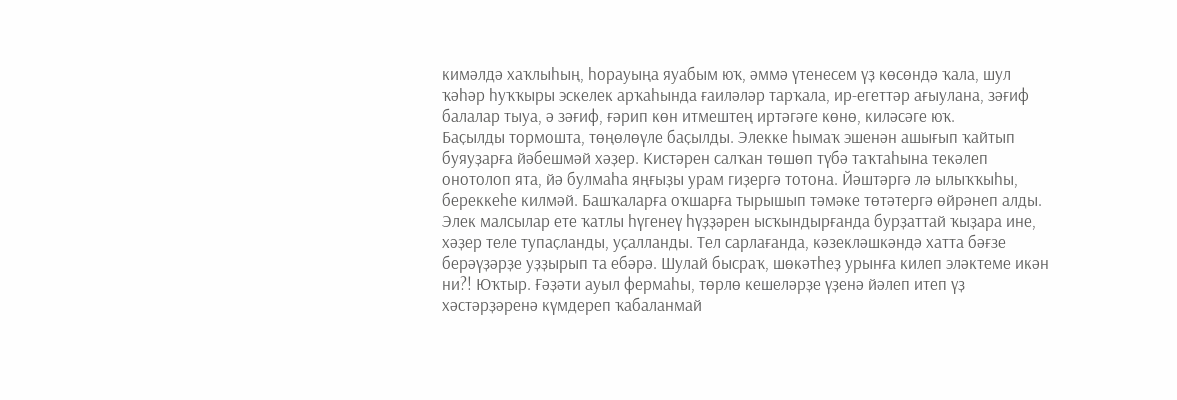кимәлдә хаҡлыһың, һорауыңа яуабым юҡ, әммә үтенесем үҙ көсөндә ҡала, шул ҡәһәр һуҡҡыры эскелек арҡаһында ғаиләләр тарҡала, ир-егеттәр ағыулана, зәғиф балалар тыуа, ә зәғиф, ғәрип көн итмештең иртәгәге көнө, киләсәге юҡ.
Баҫылды тормошта, төңөлөүле баҫылды. Элекке һымаҡ эшенән ашығып ҡайтып буяуҙарға йәбешмәй хәҙер. Кистәрен салҡан төшөп түбә таҡтаһына текәлеп онотолоп ята, йә булмаһа яңғыҙы урам гиҙергә тотона. Йәштәргә лә ылыҡҡыһы, береккеһе килмәй. Башҡаларға оҡшарға тырышып тәмәке төтәтергә өйрәнеп алды. Элек малсылар ете ҡатлы һүгенеү һүҙҙәрен ысҡындырғанда бурҙаттай ҡыҙара ине, хәҙер теле тупаҫланды, уҫалланды. Тел сарлағанда, кәзекләшкәндә хатта бәғзе берәүҙәрҙе уҙҙырып та ебәрә. Шулай бысраҡ, шөкәтһеҙ урынға килеп эләктеме икән ни?! Юҡтыр. Ғәҙәти ауыл фермаһы, төрлө кешеләрҙе үҙенә йәлеп итеп үҙ хәстәрҙәренә күмдереп ҡабаланмай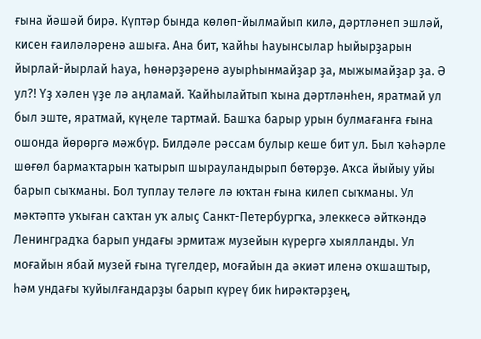ғына йәшәй бирә. Күптәр бында көлөп-йылмайып килә, дәртләнеп эшләй, кисен ғаиләләренә ашыға. Ана бит, ҡайһы һауынсылар һыйырҙарын йырлай-йырлай һауа, һөнәрҙәренә ауырһынмайҙар ҙа, мыжымайҙар ҙа. Ә ул?! Үҙ хәлен үҙе лә аңламай. Ҡайһылайтып ҡына дәртләнһен, яратмай ул был эште, яратмай, күңеле тартмай. Башҡа барыр урын булмағанға ғына ошонда йөрөргә мәжбүр. Билдәле рәссам булыр кеше бит ул. Был ҡәһәрле шөғөл бармаҡтарын ҡатырып шырауландырып бөтөрҙө. Аҡса йыйыу уйы барып сыҡманы. Бол туплау теләге лә юҡтан ғына килеп сыҡманы. Ул мәктәптә уҡыған саҡтан уҡ алыҫ Санкт-Петербургҡа, элеккесә әйткәндә Ленинградҡа барып ундағы эрмитаж музейын күрергә хыялланды. Ул моғайын ябай музей ғына түгелдер, моғайын да әкиәт иленә оҡшаштыр, һәм ундағы ҡуйылғандарҙы барып күреү бик һирәктәрҙең,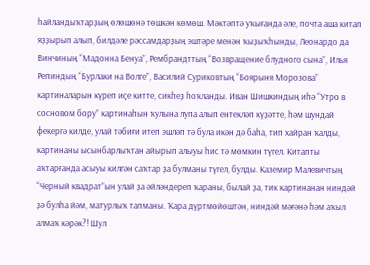һайландыҡтарҙың өлөшөнә төшкән көмөш. Мәктәптә уҡығанда әле, почта аша китап яҙҙырып алып, билдәле рәссамдарҙың эштәре менән ҡыҙыҡһынды, Леонардо да Винчиның “Мадонна Бенуа”, Рембрандттың “Возвращение блудного сына”, Илья Репиндың “Бурлаки на Волге”, Василий Суриковтың “Боярыня Морозова” картиналарын күреп иҫе китте, сикһеҙ һоҡланды. Иван Шишкиндың иһә “Утро в сосновом бору” картинаһын ҡулына лупа алып ентекләп күҙәтте, һәм шундай фекергә килде, улай тәбиғи итеп эшләп тә була икән дә баһа, тип хайран ҡалды, картинаны ысынбарлыҡтан айырып алыуы һис тә мөмкин түгел. Китапты аҡтарғанда асыуы килгән саҡтар ҙа булманы түгел, булды. Каземир Малевичтың “Черный квадрат”ын улай ҙа әйләндереп ҡараны, былай ҙа, тик картинанан ниндәй ҙә булһа йәм, матурлыҡ тапманы. Ҡара дүртмөйөштән, ниндәй мәғәнә һәм аҡыл алмаҡ кәрәк?! Шул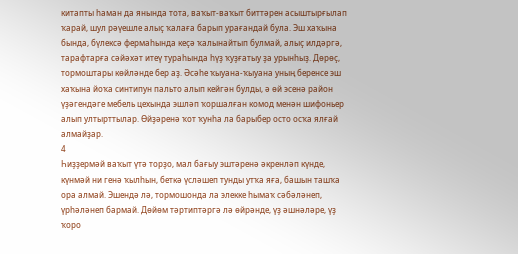китапты һаман да янында тота, ваҡыт-ваҡыт биттәрен асыштырғылап ҡарай, шул рәүешле алыҫ ҡалаға барып урағандай була. Эш хаҡына бында, бүлексә фермаһында кеҫә ҡалынайтып булмай, алыҫ илдәргә, тарафтарға сәйәхәт итеү тураһында һүҙ ҡуҙғатыу ҙа урынһыҙ. Дөрөҫ, тормоштары көйләнде бер аҙ. Әсәһе ҡыуана-ҡыуана уның беренсе эш хаҡына йоҡа синтипун пальто алып кейгән булды, ә өй эсенә район үҙәгендәге мебель цехында эшләп ҡоршалған комод менән шифоньер алып ултырттылар. Өйҙәренә ҡот ҡунһа ла барыбер осто осҡа ялғай алмайҙар.
4
Һиҙҙермәй ваҡыт үтә торҙо, мал бағыу эштәренә әкренләп күнде, күнмәй ни генә ҡылһын, беткә үсләшеп тунды утҡа яға, башын ташҡа ора алмай. Эшендә лә, тормошонда ла элекке һымаҡ сәбәләнеп, үрһәләнеп бармай. Дөйөм тәртиптәргә лә өйрәнде, үҙ әшнәләре, үҙ ҡоро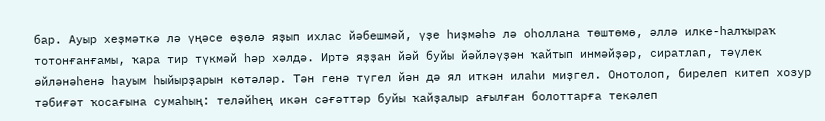бар. Ауыр хеҙмәткә лә үңәсе өҙөлә яҙып ихлас йәбешмәй, үҙе һиҙмәһә лә оһоллана төштөмө, әллә илке-һалҡыраҡ тотонғанғамы, ҡара тир түкмәй һәр хәлдә. Иртә яҙҙан йәй буйы йәйләүҙән ҡайтып инмәйҙәр, сиратлап, тәүлек әйләнәһенә һауым һыйырҙарын көтәләр. Тән генә түгел йән дә ял иткән илаһи миҙгел. Онотолоп, бирелеп китеп хозур тәбиғәт ҡосағына сумаһың: теләйһең икән сәғәттәр буйы ҡайҙалыр ағылған болоттарға текәлеп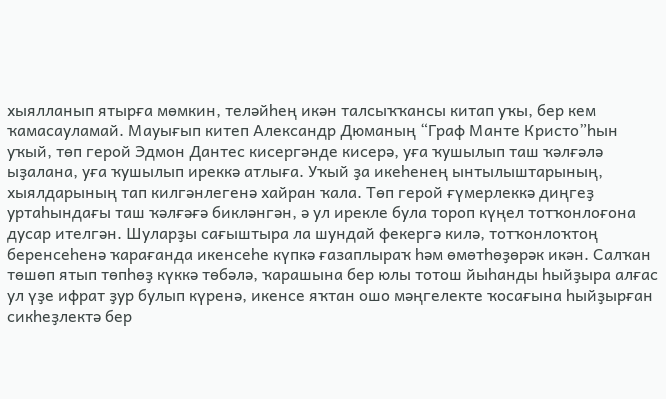хыялланып ятырға мөмкин, теләйһең икән талсыҡҡансы китап уҡы, бер кем ҡамасауламай. Мауығып китеп Александр Дюманың “Граф Манте Кристо”һын уҡый, төп герой Эдмон Дантес кисергәнде кисерә, уға ҡушылып таш ҡәлғәлә ыҙалана, уға ҡушылып иреккә атлыға. Уҡый ҙа икеһенең ынтылыштарының, хыялдарының тап килгәнлегенә хайран ҡала. Төп герой ғүмерлеккә диңгеҙ уртаһындағы таш ҡәлғәғә бикләнгән, ә ул ирекле була тороп күңел тотҡонлоғона дусар ителгән. Шуларҙы сағыштыра ла шундай фекергә килә, тотҡонлоҡтоң беренсеһенә ҡарағанда икенсеһе күпкә ғазаплыраҡ һәм өмөтһөҙөрәк икән. Салҡан төшөп ятып төпһөҙ күккә төбәлә, ҡарашына бер юлы тотош йыһанды һыйҙыра алғас ул үҙе ифрат ҙур булып күренә, икенсе яҡтан ошо мәңгелекте ҡосағына һыйҙырған сикһеҙлектә бер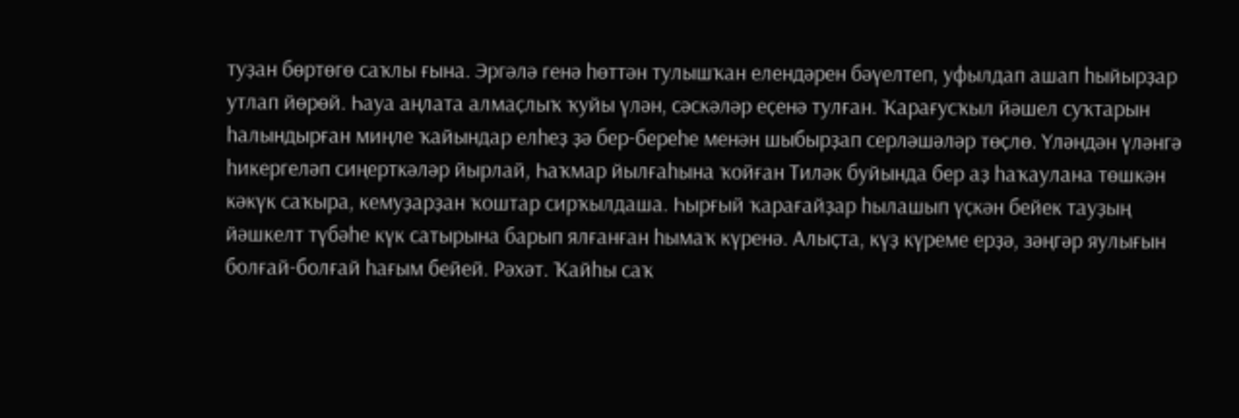туҙан бөртөгө саҡлы ғына. Эргәлә генә һөттән тулышҡан елендәрен бәүелтеп, уфылдап ашап һыйырҙар утлап йөрөй. Һауа аңлата алмаҫлыҡ ҡуйы үлән, сәскәләр еҫенә тулған. Ҡарағусҡыл йәшел суҡтарын һалындырған миңле ҡайындар елһеҙ ҙә бер-береһе менән шыбырҙап серләшәләр төҫлө. Үләндән үләнгә һикергеләп сиңерткәләр йырлай, Һаҡмар йылғаһына ҡойған Тиләк буйында бер аҙ һаҡаулана төшкән кәкүк саҡыра, кемуҙарҙан ҡоштар сирҡылдаша. Һырғый ҡарағайҙар һылашып үҫкән бейек тауҙың йәшкелт түбәһе күк сатырына барып ялғанған һымаҡ күренә. Алыҫта, күҙ күреме ерҙә, зәңгәр яулығын болғай-болғай һағым бейей. Рәхәт. Ҡайһы саҡ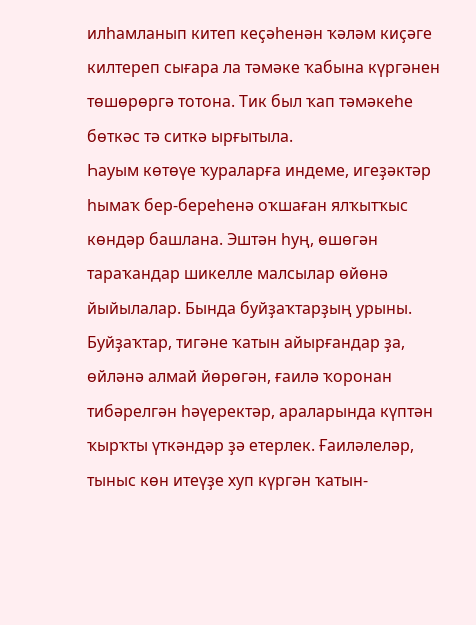илһамланып китеп кеҫәһенән ҡәләм киҫәге килтереп сығара ла тәмәке ҡабына күргәнен төшөрөргә тотона. Тик был ҡап тәмәкеһе бөткәс тә ситкә ырғытыла.
Һауым көтөүе ҡураларға индеме, игеҙәктәр һымаҡ бер-береһенә оҡшаған ялҡытҡыс көндәр башлана. Эштән һуң, өшөгән тараҡандар шикелле малсылар өйөнә йыйылалар. Бында буйҙаҡтарҙың урыны. Буйҙаҡтар, тигәне ҡатын айырғандар ҙа, өйләнә алмай йөрөгән, ғаилә ҡоронан тибәрелгән һәүеректәр, араларында күптән ҡырҡты үткәндәр ҙә етерлек. Ғаиләлеләр, тыныс көн итеүҙе хуп күргән ҡатын-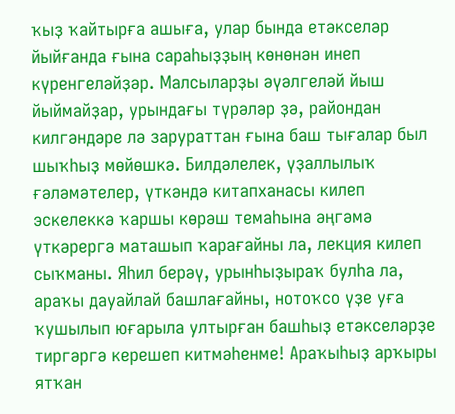ҡыҙ ҡайтырға ашыға, улар бында етәкселәр йыйғанда ғына сараһыҙҙың көнөнән инеп күренгеләйҙәр. Малсыларҙы әүәлгеләй йыш йыймайҙар, урындағы түрәләр ҙә, райондан килгәндәре лә зарураттан ғына баш тығалар был шыҡһыҙ мөйөшкә. Билдәлелек, үҙаллылыҡ ғәләмәтелер, үткәндә китапханасы килеп эскелеккә ҡаршы көрәш темаһына әңгәмә үткәрергә маташып ҡарағайны ла, лекция килеп сыҡманы. Яһил берәү, урынһыҙыраҡ булһа ла, араҡы дауайлай башлағайны, нотоҡсо үҙе уға ҡушылып юғарыла ултырған башһыҙ етәкселәрҙе тиргәргә керешеп китмәһенме! Араҡыһыҙ арҡыры ятҡан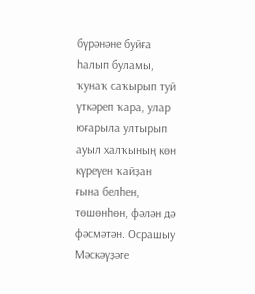бүрәнәне буйға һалып буламы, ҡунаҡ саҡырып туй үткәреп ҡара, улар юғарыла ултырып ауыл халҡының көн күреүен ҡайҙан ғына белһен, төшөнһөн, фәлән дә фәсмәтән. Осрашыу Мәскәүҙәге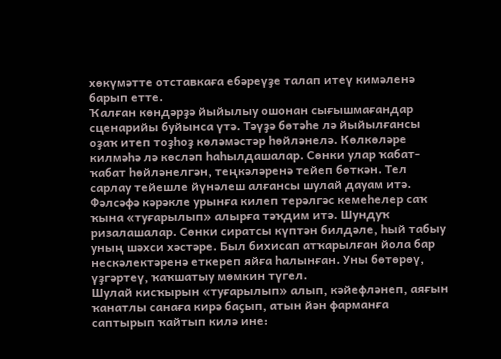хөкүмәтте отставкаға ебәреүҙе талап итеү кимәленә барып етте.
Ҡалған көндәрҙә йыйылыу ошонан сығышмағандар сценарийы буйынса үтә. Тәүҙә бөтәһе лә йыйылғансы оҙаҡ итеп тоҙһоҙ көләмәстәр һөйләнелә. Көлкөләре килмәһә лә көсләп һаһылдашалар. Сөнки улар ҡабат-ҡабат һөйләнелгән, теңкәләренә тейеп бөткән. Тел сарлау тейешле йүнәлеш алғансы шулай дауам итә. Фәлсәфә кәрәкле урынға килеп терәлгәс кемеһелер саҡ ҡына «туғарылып» алырға тәҡдим итә. Шундуҡ ризалашалар. Сөнки сиратсы күптән билдәле, һый табыу уның шәхси хәстәре. Был бихисап атҡарылған йола бар нескәлектәренә еткереп яйға һалынған. Уны бөтөрөү, үҙгәртеү, ҡаҡшатыу мөмкин түгел.
Шулай кисҡырын «туғарылып» алып, кәйефләнеп, аяғын ҡанатлы санаға кирә баҫып, атын йән фарманға саптырып ҡайтып килә ине: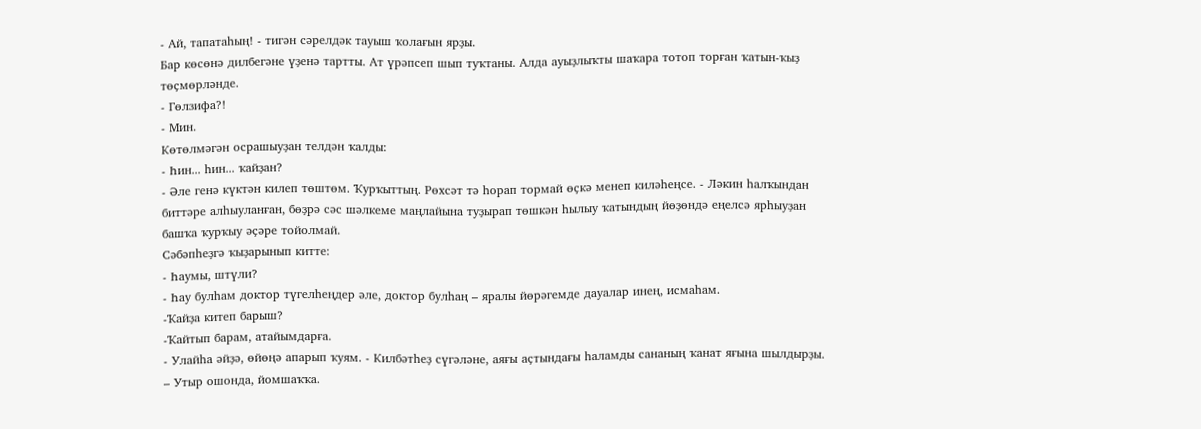- Ай, тапатаһың! - тигән сәрелдәк тауыш ҡолағын ярҙы.
Бар көсөнә дилбегәне үҙенә тартты. Ат үрәпсеп шып туҡтаны. Алда ауыҙлыҡты шаҡара тотоп торған ҡатын-ҡыҙ төҫмөрләнде.
- Гөлзифа?!
- Мин.
Көтөлмәгән осрашыуҙан телдән ҡалды:
- Һин... һин... ҡайҙан?
- Әле генә күктән килеп төштөм. Ҡурҡыттың. Рөхсәт тә һорап тормай өҫкә менеп киләһеңсе. - Ләкин һалҡындан биттәре алһыуланған, бөҙрә сәс шәлкеме маңлайына туҙырап төшкән һылыу ҡатындың йөҙөндә еңелсә ярһыуҙан башҡа ҡурҡыу әҫәре тойолмай.
Сәбәпһеҙгә ҡыҙарынып китте:
- Һаумы, штүли?
- Һау булһам доктор түгелһеңдер әле, доктор булһаң – яралы йөрәгемде дауалар инең, исмаһам.
-Ҡайҙа китеп барыш?
-Ҡайтып барам, атайымдарға.
- Улайһа әйҙә, өйөңә апарып ҡуям. - Килбәтһеҙ сүгәләне, аяғы аҫтындағы һаламды сананың ҡанат яғына шылдырҙы. – Утыр ошонда, йомшаҡҡа.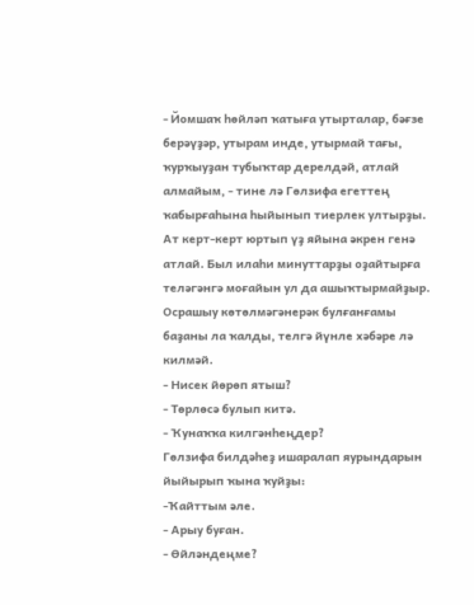- Йомшаҡ һөйләп ҡатыға утырталар, бәғзе берәүҙәр, утырам инде, утырмай тағы, ҡурҡыуҙан тубыҡтар дерелдәй, атлай алмайым, - тине лә Гөлзифа егеттең ҡабырғаһына һыйынып тиерлек ултырҙы.
Ат керт-керт юртып үҙ яйына әкрен генә атлай. Был илаһи минуттарҙы оҙайтырға теләгәнгә моғайын ул да ашыҡтырмайҙыр. Осрашыу көтөлмәгәнерәк булғанғамы баҙаны ла ҡалды, телгә йүнле хәбәре лә килмәй.
- Нисек йөрөп ятыш?
- Төрлөсә булып китә.
- Ҡунаҡҡа килгәнһеңдер?
Гөлзифа билдәһеҙ ишаралап яурындарын йыйырып ҡына ҡуйҙы:
-Ҡайттым әле.
- Арыу буған.
- Өйләндеңме?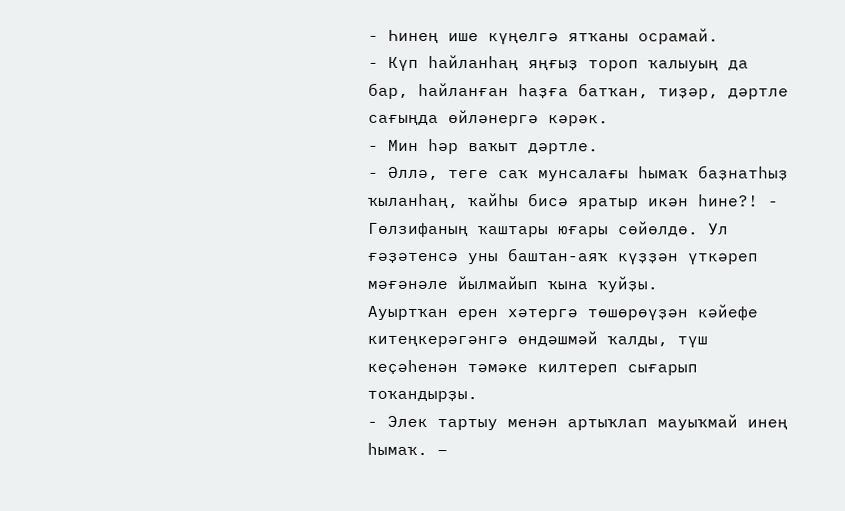- Һинең ише күңелгә ятҡаны осрамай.
- Күп һайланһаң яңғыҙ тороп ҡалыуың да бар, һайланған һаҙға батҡан, тиҙәр, дәртле сағыңда өйләнергә кәрәк.
- Мин һәр ваҡыт дәртле.
- Әллә, теге саҡ мунсалағы һымаҡ баҙнатһыҙ ҡыланһаң, ҡайһы бисә яратыр икән һине?! - Гөлзифаның ҡаштары юғары сөйөлдө. Ул ғәҙәтенсә уны баштан-аяҡ күҙҙән үткәреп мәғәнәле йылмайып ҡына ҡуйҙы.
Ауыртҡан ерен хәтергә төшөрөүҙән кәйефе китеңкерәгәнгә өндәшмәй ҡалды, түш кеҫәһенән тәмәке килтереп сығарып тоҡандырҙы.
- Элек тартыу менән артыҡлап мауыҡмай инең һымаҡ. –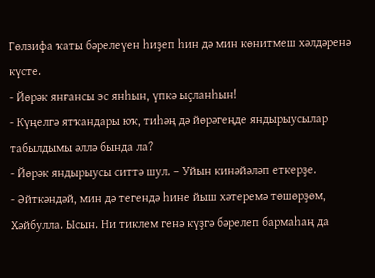Гөлзифа ҡаты бәрелеүен һиҙеп һин дә мин көнитмеш хәлдәренә күсте.
- Йөрәк янғансы эс янһын, үпкә ыҫланһын!
- Күңелгә ятҡандары юҡ, тиһәң дә йөрәгеңде яндырыусылар табылдымы әллә бында ла?
- Йөрәк яндырыусы ситтә шул. – Уйын кинәйәләп еткерҙе.
- Әйткәндәй, мин дә тегендә һине йыш хәтеремә төшөрҙөм, Хәйбулла. Ысын. Ни тиклем генә күҙгә бәрелеп бармаһаң да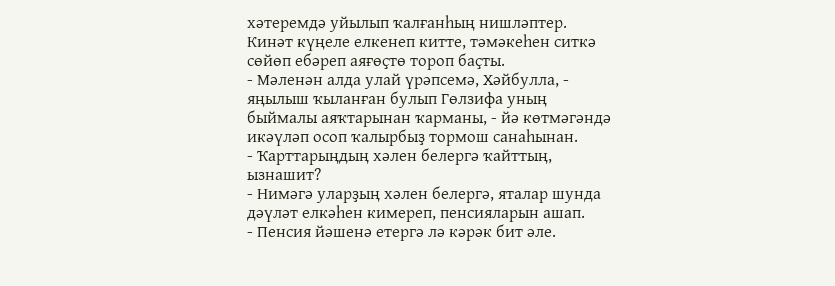хәтеремдә уйылып ҡалғанһың нишләптер.
Кинәт күңеле елкенеп китте, тәмәкеһен ситкә сөйөп ебәреп аяғөҫтө тороп баҫты.
- Мәленән алда улай үрәпсемә, Хәйбулла, - яңылыш ҡыланған булып Гөлзифа уның быймалы аяҡтарынан ҡарманы, - йә көтмәгәндә икәүләп осоп ҡалырбыҙ тормош санаһынан.
- Ҡарттарыңдың хәлен белергә ҡайттың, ызнашит?
- Нимәгә уларҙың хәлен белергә, яталар шунда дәүләт елкәһен кимереп, пенсияларын ашап.
- Пенсия йәшенә етергә лә кәрәк бит әле.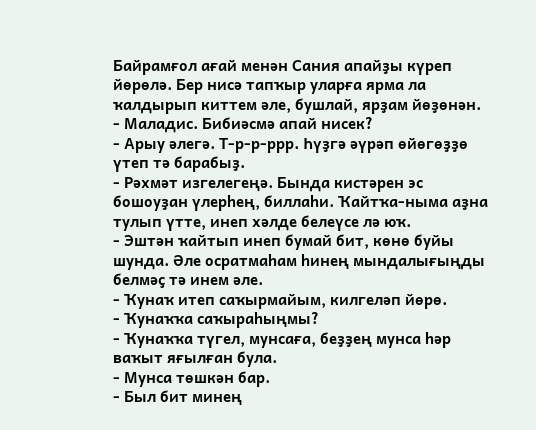Байрамғол ағай менән Сания апайҙы күреп йөрөлә. Бер нисә тапҡыр уларға ярма ла ҡалдырып киттем әле, бушлай, ярҙам йөҙөнән.
- Маладис. Бибиәсмә апай нисек?
- Арыу әлегә. Т-р-р-ррр. Һүҙгә әүрәп өйөгөҙҙө үтеп тә барабыҙ.
- Рәхмәт изгелегеңә. Бында кистәрен эс бошоуҙан үлерһең, биллаһи. Ҡайтҡа-ныма аҙна тулып үтте, инеп хәлде белеүсе лә юҡ.
- Эштән ҡайтып инеп бумай бит, көнө буйы шунда. Әле осратмаһам һинең мындалығыңды белмәҫ тә инем әле.
- Ҡунаҡ итеп саҡырмайым, килгеләп йөрө.
- Ҡунаҡҡа саҡыраһыңмы?
- Ҡунаҡҡа түгел, мунсаға, беҙҙең мунса һәр ваҡыт яғылған була.
- Мунса төшкән бар.
- Был бит минең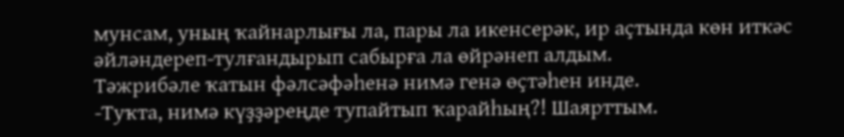мунсам, уның ҡайнарлығы ла, пары ла икенсерәк, ир аҫтында көн иткәс әйләндереп-тулғандырып сабырға ла өйрәнеп алдым.
Тәжрибәле ҡатын фәлсәфәһенә нимә генә өҫтәһен инде.
-Туҡта, нимә күҙҙәреңде тупайтып ҡарайһың?! Шаярттым.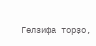Гөлзифа торҙо,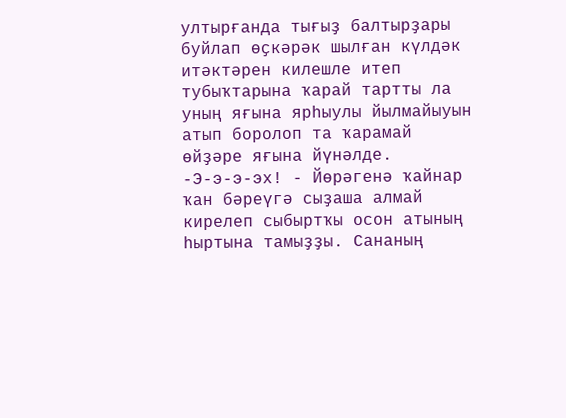ултырғанда тығыҙ балтырҙары буйлап өҫкәрәк шылған күлдәк итәктәрен килешле итеп тубыҡтарына ҡарай тартты ла уның яғына ярһыулы йылмайыуын атып боролоп та ҡарамай өйҙәре яғына йүнәлде.
-Э-э-э-эх! - Йөрәгенә ҡайнар ҡан бәреүгә сыҙаша алмай кирелеп сыбыртҡы осон атының һыртына тамыҙҙы. Сананың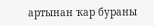артынан ҡар бураны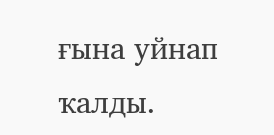ғына уйнап ҡалды.